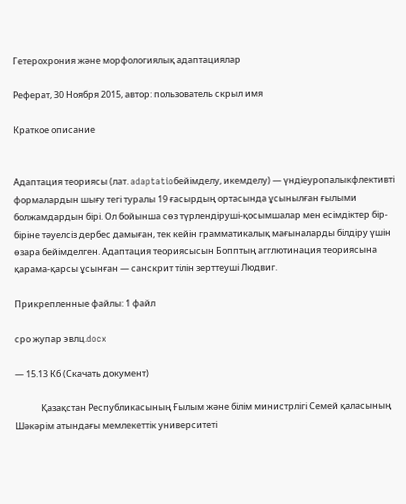Гетерохрония және морфологиялық адаптациялар

Реферат, 30 Ноября 2015, автор: пользователь скрыл имя

Краткое описание


Адаптация теориясы (лат. adaptatioбейімделу, икемделу) — үндіеуропалыкфлективті формалардын шығу тегі туралы 19 ғасырдың ортасында ұсынылған ғылыми болжамдардын бірі. Ол бойынша сөз түрлендіруші-қосымшалар мен есімдіктер бір-біріне тәуелсіз дербес дамыған, тек кейін грамматикалық мағыналарды білдіру үшін өзара бейімделген. Адаптация теориясысын Бопптың агглютинация теориясына қарама-қарсы ұсынған — санскрит тілін зерттеуші Людвиг.

Прикрепленные файлы: 1 файл

сро жупар эвлц.docx

— 15.13 Кб (Скачать документ)

             Қазақстан Республикасының Ғылым және білім министрлігі Семей қаласының Шәкәрім атындағы мемлекеттік университеті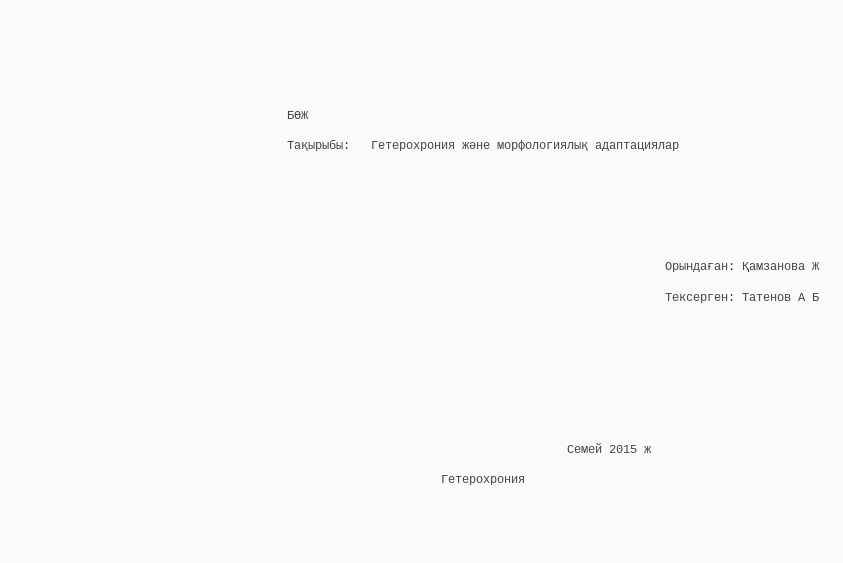БӨЖ

Тақырыбы:   Гетерохрония және морфологиялық адаптациялар







                                                      Орындаған: Қамзанова Ж

                                                      Тексерген: Татенов А Б









                                        Семей 2015 ж

                      Гетерохрония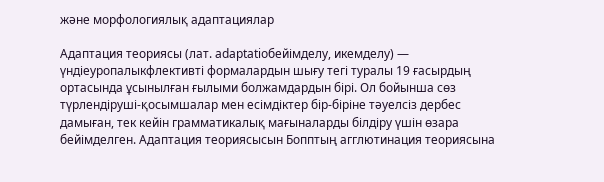және морфологиялық адаптациялар

Адаптация теориясы (лат. adaptatioбейімделу, икемделу) — үндіеуропалыкфлективті формалардын шығу тегі туралы 19 ғасырдың ортасында ұсынылған ғылыми болжамдардын бірі. Ол бойынша сөз түрлендіруші-қосымшалар мен есімдіктер бір-біріне тәуелсіз дербес дамыған, тек кейін грамматикалық мағыналарды білдіру үшін өзара бейімделген. Адаптация теориясысын Бопптың агглютинация теориясына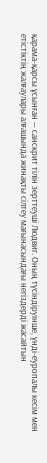қарама-қарсы ұсынған — санскрит тілін зерттеуші Людвиг. Оның түсіндіруінше, үнді-еуропалы кесім мен етістіктің жалғаулары алғашында жинақты сілтеу мағынасындағы негіздерді жасайтын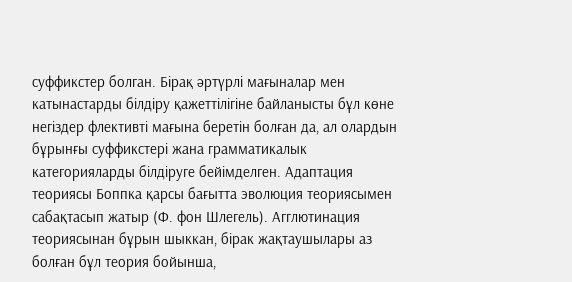суффикстер болган. Бірақ әртүрлі мағыналар мен катынастарды білдіру қажеттілігіне байланысты бұл көне негіздер флективті мағына беретін болған да, ал олардын бұрынғы суффикстері жана грамматикалык категорияларды білдіруге бейімделген. Адаптация теориясы Боппка қарсы бағытта эволюция теориясымен сабақтасып жатыр (Ф. фон Шлегель). Агглютинация теориясынан бұрын шыккан, бірак жақтаушылары аз болған бұл теория бойынша,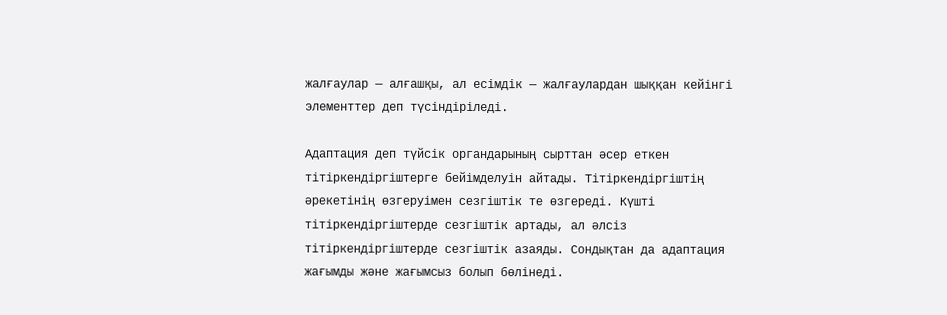жалғаулар — алғашқы, ал есімдік — жалғаулардан шыққан кейінгі элементтер деп түсіндіріледі.

Адаптация деп түйсік органдарының сырттан әсер еткен тітіркендіргіштерге бейімделуін айтады. Тітіркендіргіштің әрекетінің өзгеруімен сезгіштік те өзгереді. Күшті тітіркендіргіштерде сезгіштік артады, ал әлсіз тітіркендіргіштерде сезгіштік азаяды. Сондықтан да адаптация жағымды және жағымсыз болып бөлінеді.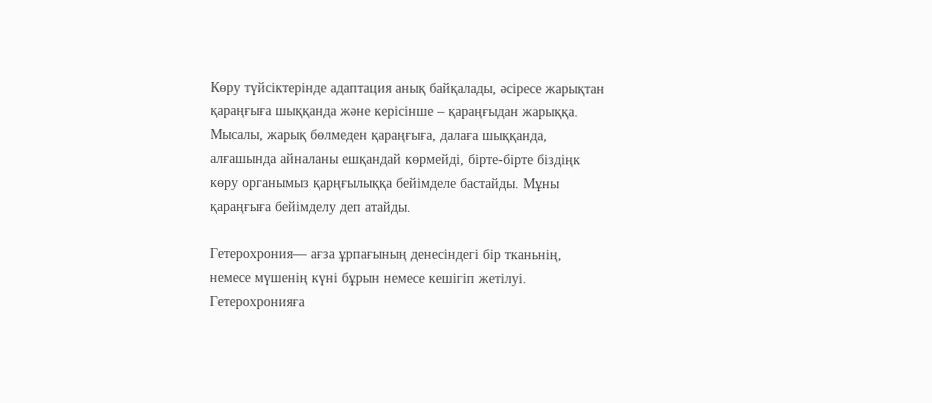Көру түйсіктерінде адаптация анық байқалады, әсіресе жарықтан қараңғыға шыққанда және керісінше – қараңғыдан жарыққа. Мысалы, жарық бөлмеден қараңғыға, далаға шыққанда, алғашында айналаны ешқандай көрмейді, бірте-бірте біздіңк көру органымыз қарңғылыққа бейімделе бастайды. Мұны қараңғыға бейімделу деп атайды.

Гетерохрония— ағза ұрпағының денесіндегі бір тканьнің, немесе мүшенің күні бұрын немесе кешігіп жетілуі. Гетерохронияға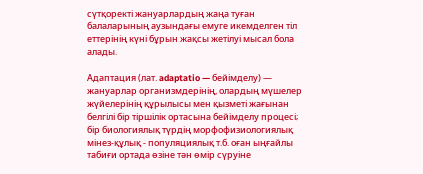сүтқоректі жануарлардың жаңа туған балаларының аузындағы емуге икемделген тіл еттерінің күні бұрын жақсы жетілуі мысал бола алады.

Адаптация (лат. adaptatio — бейімделу) — жануарлар организмдерінің, олардың мүшелер жүйелерінің құрылысы мен қызметі жағынан белгілі бір тіршілік ортасына бейімделу процесі; бір биологиялық түрдің морфофизиологиялық мінез-құлық - популяциялық т.б. оған ыңғайлы табиғи ортада өзіне тән өмір сүруіне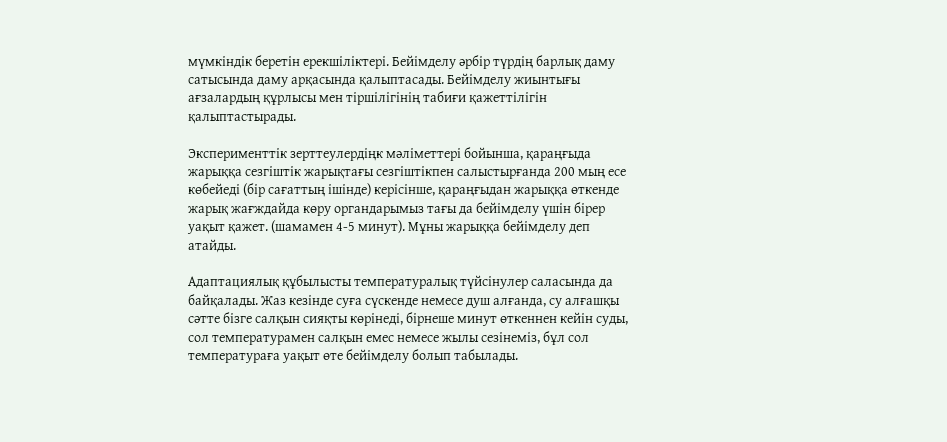мүмкіндік беретін ерекшіліктері. Бейімделу әрбір түрдің барлық даму сатысында даму арқасында қалыптасады. Бейімделу жиынтығы ағзалардың құрлысы мен тіршілігінің табиғи қажеттілігін қалыптастырады.

Эксперименттік зерттеулердіңк мәліметтері бойынша, қараңғыда жарыққа сезгіштік жарықтағы сезгіштікпен салыстырғанда 200 мың есе көбейеді (бір сағаттың ішінде) керісінше, қараңғыдан жарыққа өткенде жарық жағждайда көру органдарымыз тағы да бейімделу үшін бірер уақыт қажет. (шамамен 4-5 минут). Мұны жарыққа бейімделу деп атайды.

Адаптациялық құбылысты температуралық түйсінулер саласында да байқалады. Жаз кезінде суға сүскенде немесе душ алғанда, су алғашқы сәтте бізге салқын сияқты көрінеді, бірнеше минут өткеннен кейін суды, сол температурамен салқын емес немесе жылы сезінеміз, бұл сол температураға уақыт өте бейімделу болып табылады.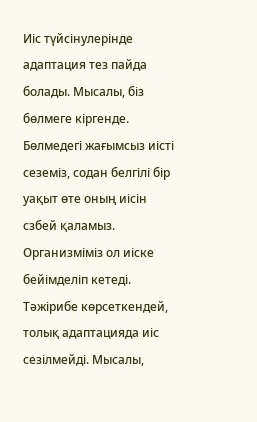Иіс түйсінулерінде адаптация тез пайда болады. Мысалы, біз бөлмеге кіргенде. Бөлмедегі жағымсыз иісті сеземіз, содан белгілі бір уақыт өте оның иісін сзбей қаламыз. Организміміз ол иіске бейімделіп кетеді. Тәжірибе көрсеткендей, толық адаптацияда иіс сезілмейді. Мысалы,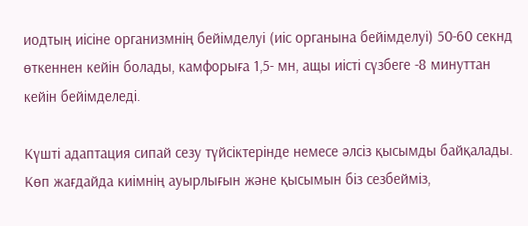иодтың иісіне организмнің бейімделуі (иіс органына бейімделуі) 50-60 секнд өткеннен кейін болады, камфорыға 1,5- мн, ащы иісті сүзбеге -8 минуттан кейін бейімделеді.

Күшті адаптация сипай сезу түйсіктерінде немесе әлсіз қысымды байқалады. Көп жағдайда киімнің ауырлығын және қысымын біз сезбейміз,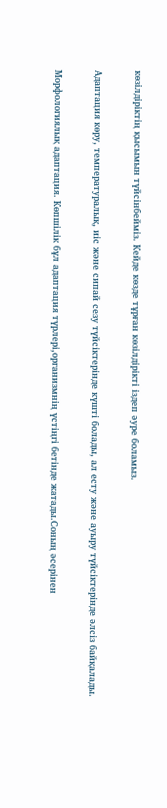көзілдіріктің қысымын түйсінбейміз. Кейде көзде тұрған көзілдірікті іздеп әуре боламыз.

Адаптация көру, температуралық, иіс және сипай сезу түйсіктерінде күшті болады, ал есту және ауыру түйсіктерінде әлсіз байқалады.

Морфологиялық адаптация. Көпшілік бұл адаптация түрлері,организмнің үстіңгі бетінде жатады.Соның әсерінен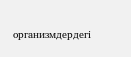организмдердегі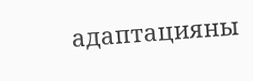адаптацияны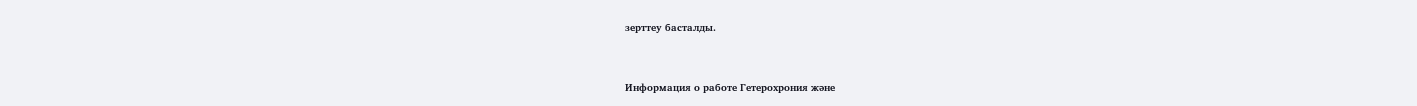зерттеу басталды.


Информация о работе Гетерохрония және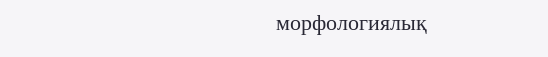морфологиялық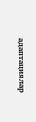адаптациялар